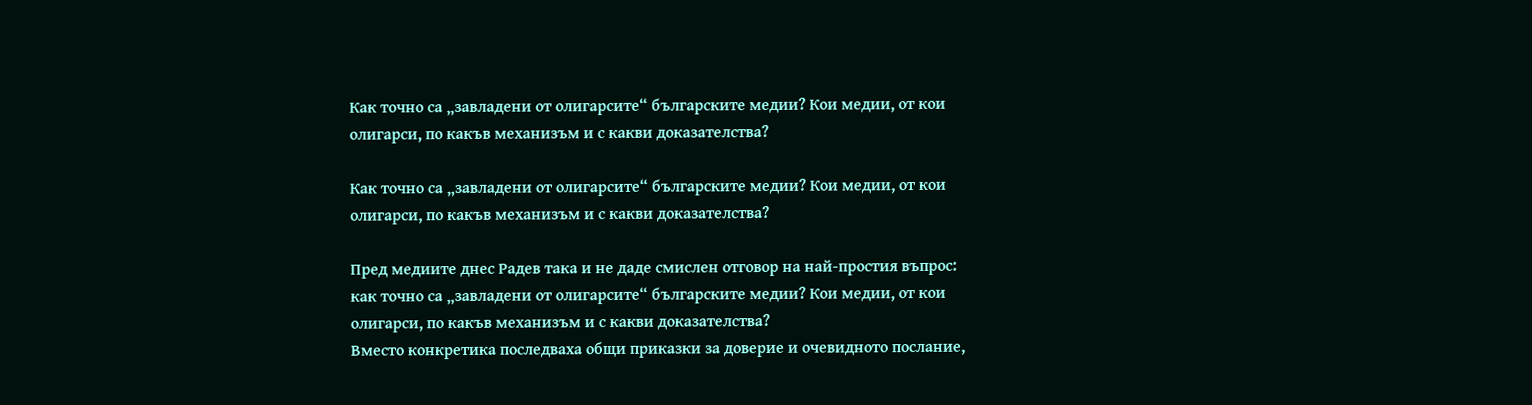Как точно са „завладени от олигарсите“ българските медии? Кои медии, от кои олигарси, по какъв механизъм и с какви доказателства?

Как точно са „завладени от олигарсите“ българските медии? Кои медии, от кои олигарси, по какъв механизъм и с какви доказателства?

Пред медиите днес Радев така и не даде смислен отговор на най-простия въпрос: как точно са „завладени от олигарсите“ българските медии? Кои медии, от кои олигарси, по какъв механизъм и с какви доказателства?
Вместо конкретика последваха общи приказки за доверие и очевидното послание,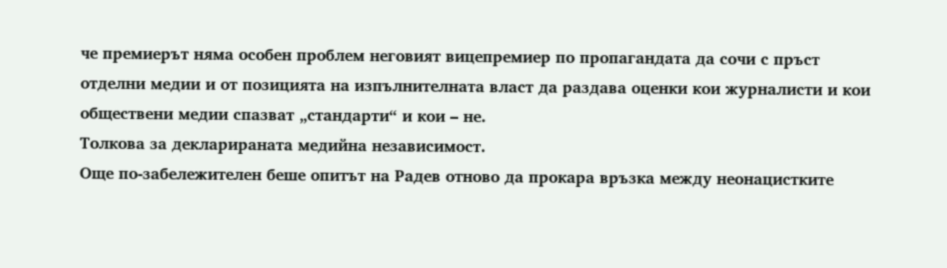че премиерът няма особен проблем неговият вицепремиер по пропагандата да сочи с пръст отделни медии и от позицията на изпълнителната власт да раздава оценки кои журналисти и кои обществени медии спазват „стандарти“ и кои – не.
Толкова за декларираната медийна независимост.
Още по-забележителен беше опитът на Радев отново да прокара връзка между неонацистките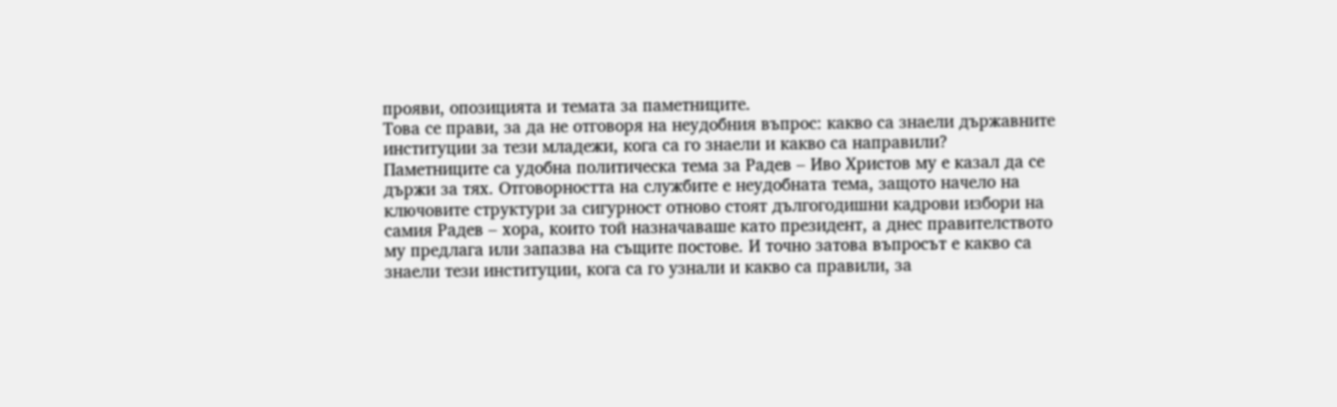прояви, опозицията и темата за паметниците.
Това се прави, за да не отговоря на неудобния въпрос: какво са знаели държавните институции за тези младежи, кога са го знаели и какво са направили?
Паметниците са удобна политическа тема за Радев – Иво Христов му е казал да се държи за тях. Отговорността на службите е неудобната тема, защото начело на ключовите структури за сигурност отново стоят дългогодишни кадрови избори на самия Радев – хора, които той назначаваше като президент, а днес правителството му предлага или запазва на същите постове. И точно затова въпросът е какво са знаели тези институции, кога са го узнали и какво са правили, за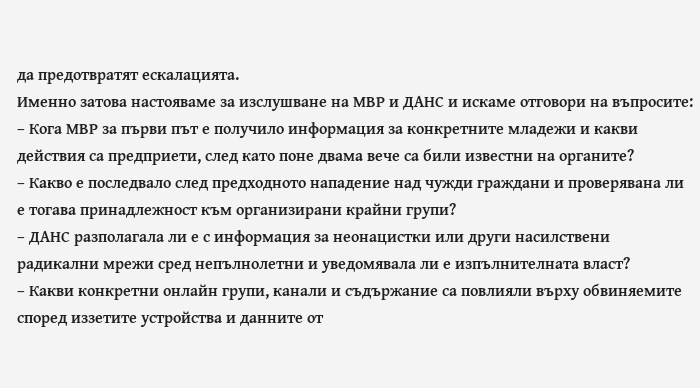да предотвратят ескалацията.
Именно затова настояваме за изслушване на МВР и ДАНС и искаме отговори на въпросите:
– Кога МВР за първи път е получило информация за конкретните младежи и какви действия са предприети, след като поне двама вече са били известни на органите?
– Какво е последвало след предходното нападение над чужди граждани и проверявана ли е тогава принадлежност към организирани крайни групи?
– ДАНС разполагала ли е с информация за неонацистки или други насилствени радикални мрежи сред непълнолетни и уведомявала ли е изпълнителната власт?
– Какви конкретни онлайн групи, канали и съдържание са повлияли върху обвиняемите според иззетите устройства и данните от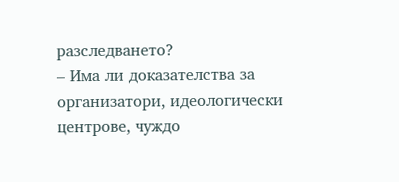разследването?
– Има ли доказателства за организатори, идеологически центрове, чуждо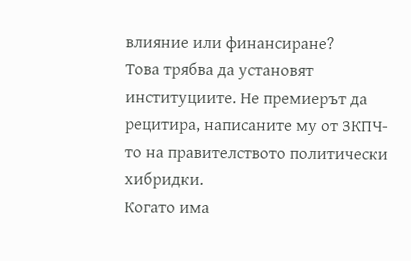влияние или финансиране?
Това трябва да установят институциите. Не премиерът да рецитира, написаните му от ЗКПЧ-то на правителството политически хибридки.
Когато има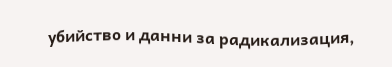убийство и данни за радикализация,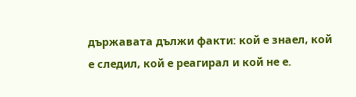държавата дължи факти: кой е знаел, кой е следил, кой е реагирал и кой не е.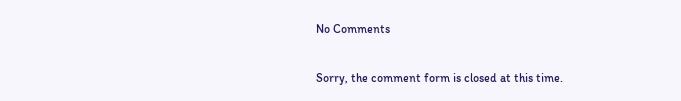No Comments

Sorry, the comment form is closed at this time.